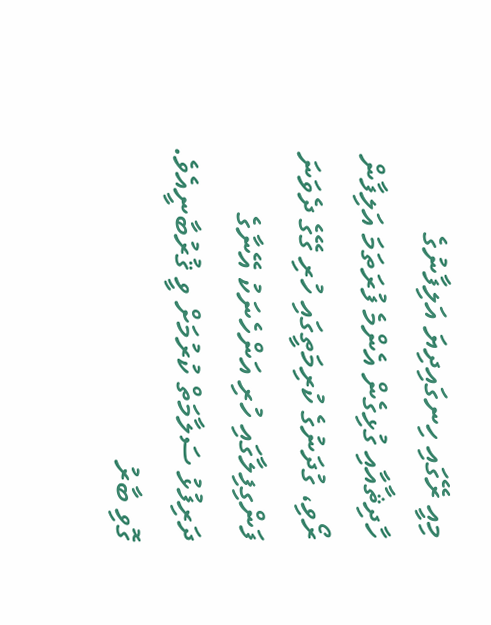މިއީ ރޭގައި ހިނގައިދިޔަ އަލިފާނުގެ ހާދިޘާއާއި ގުޅިގެން އެންމެ ފުރަތަމަ އަލިފާން ރޯވި، ގުދަނުގެ ކުރިމަތީގައި ހުރި ގޭގެ ދެވަނަ ފަންގިފިލާގައި ހުރި އަންހެނަކު އޭނާގެ ދަރިފުޅު ސަލާމަތް ކުރުމަށް ވީ ޤުރުބާނީއެވެ.
ގޮވި ބާރު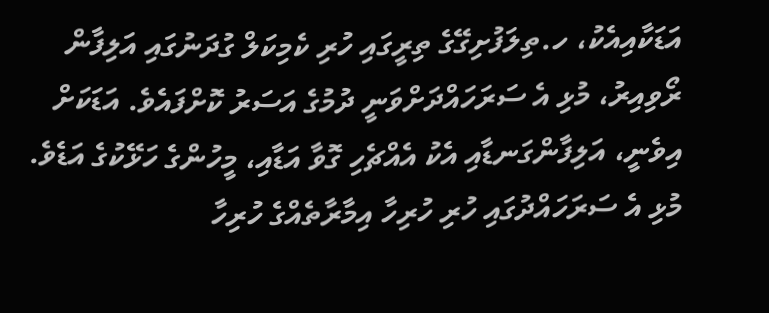އަޑަކާއިއެކު، ހ.ތިލަފުށިގޭގެ ތިރީގައި ހުރި ކެމިކަލް ގުދަނުގައި އަލިފާން ރޯވިއިރު، މުޅި އެ ސަރަހައްދަށްވަނީ ދުމުގެ އަސަރު ކޮށްފައެވެ. އަޑަކަށް އިވެނީ، އަލިފާންގަނޑާއި އެކު އެއްޗެހި ގޮވާ އަޑާއި، މީހުންގެ ހަޅޭކުގެ އަޑެވެ. މުޅި އެ ސަރަހައްދުގައި ހުރި ހުރިހާ އިމާރާތެއްގެ ހުރިހާ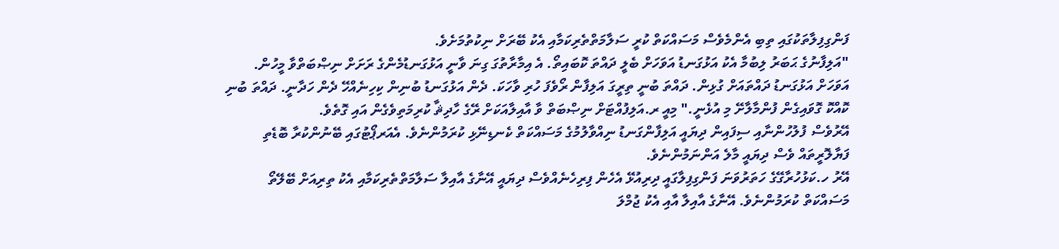ފަންގިފިލާތަކުގައި ތިބި އެންމެވެސް މަސައްކަތް ކުރީ ސަލާމަތްތެރިކަމާއި އެކު ބޭރަށް ނިކުތުމަށެވެ.
"އަލިފާނުގެ ޙަބަރު ލިބުމާ އެކު އަޅުގަނޑު އަވަހަށް ބެލީ ދައްތަ ކޮބައިތޯ. އެ އިމާރާތުގަ ގިނަ ވާނީ އަޅުގަނޑުމެންގެ ރަށަށް ނިޞްބަތްވާ މީހުން. އަވަހަށް އަޅުގަނޑު ދައްތައަށް ގުޅިން. ދައްތަ ބުނީ ތިރީގަ އަލިފާން ރޯވެފަ ހުރި ވާހަކަ. ދެން އަޅުގަނޑު ބުނިން ކިހިނެއްހޭ ދެން ހަދާނީ. ދައްތަ ބުނި ކޮއްކޮ ގޮވައިގެން ފުންމާލާށޭ މި އުޅެނީ." މިއީ ރ.އަލިފުއްޓަށް ނިޞްބަތް ވާ އާއިލާއަކަށް ރޭގެ ހާދިޘާ ކުރިމަތިވެގެން އައި ގޮތެވެ.
އޭރުވެސް ފުލުހުންނާއި ސިފައިން ދިޔައީ އަލިފާންގަނޑު ނިއްވާލުމުގެ މަސައްކަތް ކެނޑިނޭޅި ކުރަމުންނެވެ. އެއަރޕޯޓުގައި ބޭނުންކުރާ ބޮޑެތި ފަޔާލޮރީތައް ވެސް ދިޔައީ މާލެ އަންނަމުންނެވެ.
އޭރު ހ.ކަޅުހުރާގޭގެ ހަތަރުވަނަ ފަންގިފިލާގައީ ދިރިއުޅޭ އެހެން ފިރިހެނެއްވެސް ދިޔައީ އޭނާގެ އާއިލާ ސަލާމަތްތެރިކަމާއި އެކު ތިރިއަށް ބޭލޭތޯ މަސައްކަތް ކުރަމުންނެވެ. އޭނާގެ އާއިލާ އާއި އެކު ޖުމްލަ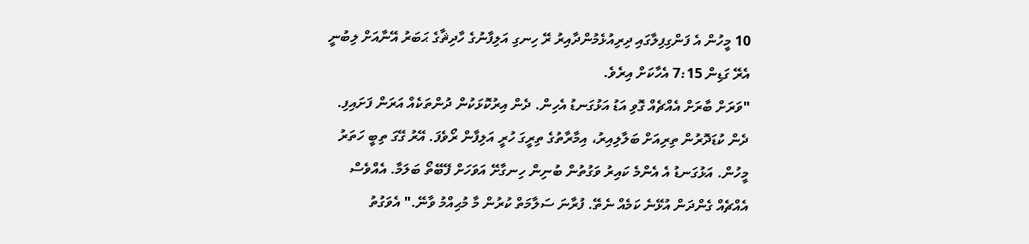10 މީހުން އެ ފަންގިފިލާގައި ދިރިއުޅެމުންދާއިރު ރޭ ހިނގި އަލިފާނުގެ ހާދިޘާގެ ޙަބަރު އޭނާއަށް ލިބުނީ އެރޭ ގަޑިން 7:15 އެހާކަށް އިރެވެ.
"ވަރަށް ބާރަށް އެއްޗެއް ގޮވި އަޑު އަޅުގަނޑު އެހިން. ދެން އިރުކޮޅަކުން ދުންތަކެއް އަރަން ފަށައިފި. ދެން ކުޑަދޮރުން ތިރިއަށް ބަލާލިއިރު، އިމާރާތުގެ ތިރީގަ ހުރީ އަލިފާން ރޯވެފަ. އޭރު ގޭގަ ތިބީ ހަތަރު މީހުން. އަޅުގަނޑު އެ އެންމެ ކައިރު ވަގުތުން ބުނިން ހިނގާށޭ އަވަހަށް ފޭބޭތޯ ބަލަމާ. އެއްވެސް އެއްޗެއް ގެންދަން އުޅޭނެ ކަމެއް ނެތޭ. ފުރާނަ ސަލާމަތް ކުރުން މާ މުޙިއްމު ވާނޭ." އެވަގުތު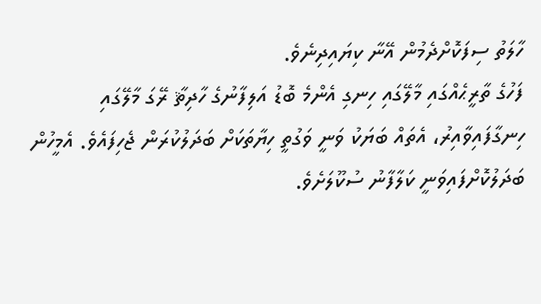ހާލަތު ސިފަކޮށްދެމުން އޭނާ ކިޔައިދިނެވެ.
ފަހުގެ ތާރީޙެއްގައި މާލޭގައި ހިނގި އެންމެ ބޮޑު އަލިފާނުގެ ހާދިޘާ ރޭގަ މާލޭގައި ހިނގާފައިވާއިރު، އެތައް ބަޔަކު ވަނީ ވަގުތީ ހިޔާތަކަށް ބަދަލުކުރަން ޖެހިފައެވެ. އެމީހުން ބަދަލުކޮށްފައިވަނީ ކަލާފާނު ސުކޫލަށެވެ.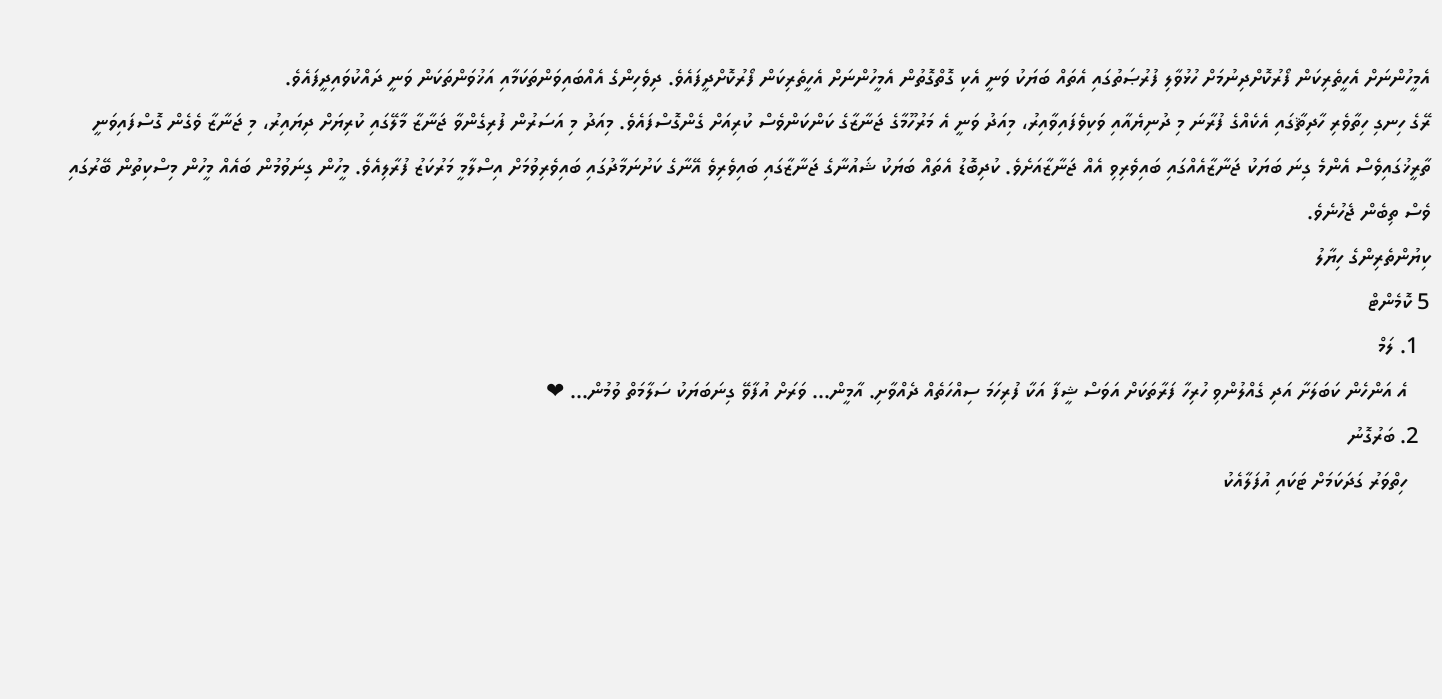އެމީހުންނަށް އެހީތެރިކަން ފޯރުކޮށްދިނުމަށް ހުޅުވާލި ފުރުޞަތުގައި އެތައް ބަޔަކު ވަނީ އެކި ގޮތްގޮތުން އެމީހުންނަށް އެހީތެރިކަން ފޯރުކޮށްދީފައެވެ. ދިވެހިންގެ އެއްބައިވަންތަކަމާއި އަޚުވަންތަކަން ވަނީ ދައްކުވައިދީފައެވެ.
ރޭގެ ހިނގި ހިތާވެރި ހާދިޘާގައި އެކެއްގެ ފުރާނަ މި ދުނިޔެއާއި ވަކިވެފައިވާއިރު، މިއަދު ވަނީ އެ މަރުހޫމާގެ ޖަނާޒާގެ ކަންކަންވެސް ކުރިއަށް ގެންގޮސްފައެވެ. މިއަދު މި އަސަރުން ފުރިގެންވާ ޖަނާޒާ މާލޭގައި ކުރިޔަށް ދިޔައިރު، މި ޖަނާޒާ ވެގެން ގޮސްފައިވަނީ ތާރީޚުގައިވެސް އެންމެ ގިނަ ބަޔަކު ޖަނާޒާއެއްގައި ބައިވެރިވި އެއް ޖަނާޒާއަށެވެ. ކުދިބޮޑު އެތައް ބަޔަކު ޝައުނާގެ ޖަނާޒާގައި ބައިވެރިވެ އޭނާގެ ކަށުނަމާދުގައި ބައިވެރިވުމަށް އިސްލާމީ މަރުކަޒު ފުރާލިއެވެ. މީހުން ގިނަވުމުން ބައެއް މީހުން މިސްކިތުން ބޭރުގައި ވެސް ތިބެން ޖެހުނެވެ.
ކިޔުންތެރިންގެ ހިޔާލު
5 ކޮމެންޓް
  1. ލަމް
    އެ އަންހެން ކަބަލަށާ އަދި ގެއްލުންވި ހުރިހާ ފަރާތަކަށް އަވަސް ޝީފާ އަކާ ފުރިހަމަ ސިއްހަތެއް ދެއްވާށި. އާމީން... ވަރަށް އުފާވޭ ގިނަބަޔަކު ސަލާމަތް ވުމުން... ❤
  2. ބަރުގޮނު
    ހިތްވަރު ގަދަކަމަށް ޓަކައި އުފަލާއެކު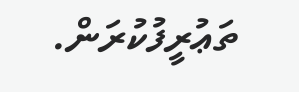ތަޢުރީފުކުރަން.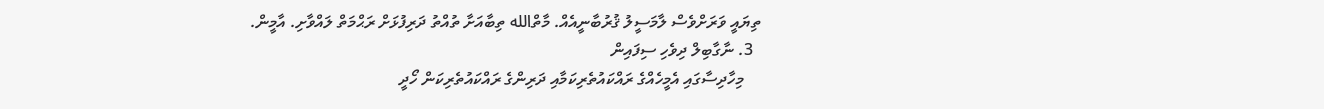ތިޔައީ ވަރަށްވެސް ލާމަސީލު ޤުރުބާނީއެއް. މާތްالله ތިބާއަށާ ތުއްތު ދަރިފުޅަށް ރަޙްމަތް ލައްވާށި. އާމީން.
  3. ނާގާބިލް ދިވެހި ސިފައިން
    މިހާދިސާގައި އެމީހެއްގެ ރައްކައުތެރިކަމާއި ދަރިންގެ ރައްކައުތެރިކަން ހޯދީ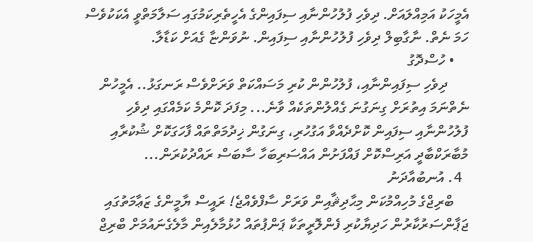އެމީހަކު އަމިއްލައަށް. ދިވެހި ފުލުހުންނާއި ސިފައިންގެ އެހީތެރިކަމުގައި ސަލާމަތްވީ އެކަކުވެސް ހަމަ ނެތް. ނާގާބިލް ދިވެހި ފުލުހުންނާއި ސިފައިން. ނުވަންޏާ ގެއަށް ކަޑާލާ.
    • ހުސްދޮގު
      ދިވެހި ސިފައިންނާއި، ފުލުހުންން ކުރި މަސައްކަތް ވަރަށްވެސް ރަނގަޅު.. އެމީހުން ނެތްނަމަ އިތުރަށް ގިނަގުނަ ގެއްލުންތަކެއް ވާނެ... މިފަދަ ކޮންމެ ކަމެއްގައި ދިވެހި ފުލުހުންނާއި ސިފައިން ކޮށްދެއްވާ އަގުހުރި، ގިނަގުން ޚިދުމަތްތައް ފާހަގަކޮށް ޝުކުރާއި މުބާރަކްބާދީ އަރިސްކޮށް ފައްފަށުން އައްސަރިބަހާ ސާބަސް ރައްދުކުރަން...
  4. އުނބުއާދަނު
    ބްރިޖްގެ މުހިއްމުކަން މިޙާދިޘާއިން ވަރަށް ސާފްވެއްޖެ! ރައީސް ޔާމީންގެ ޒަޢާމަތުގައި ޖަޕާންސަރުކާރުން ހަދިޔާކުރި ފެންލޮރީތަކާ ޕަންޕުތައް ހުޅުމާލެއިން މާލެގެނައުމަށް ބްރިޖް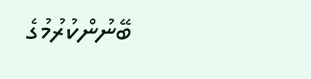ބޭނުންކުރުމުގެ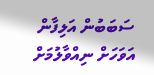ސަބަބުން އަލިފާން އަވަހަށް ނިއްވާލުމަށް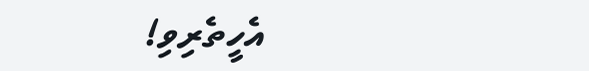އެހީތެރިވި!